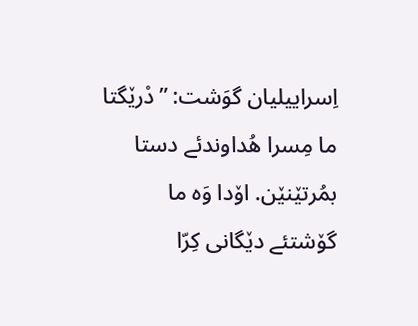اِسراییلیان گوَشت: ”دْرێگتا ما مِسرا هُداوندئے دستا بمُرتێنێن. اۆدا وَه ما گۆشتئے دێگانی کِرّا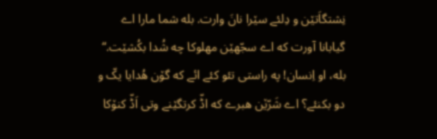نِشتگاَتێن و دِلئے سێرا نانَ وارت. بله شما مارا اے گیابانا آورت که اے سجّهێن مهلوکا چه شُدا بکُشێت.“
بله، او اِنسان! په راستی تئو کئے ائے که گۆن هُدایا یکّ و دو بکنئے؟ اے شَرّێن هبرے که اڈّ کرتگێنے وتی اَڈّ کنۆکا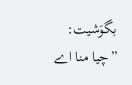بگوَشیت: ”چیا منا اے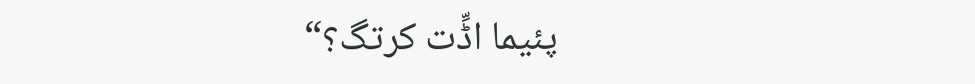پئیما اڈِّت کرتگ؟“